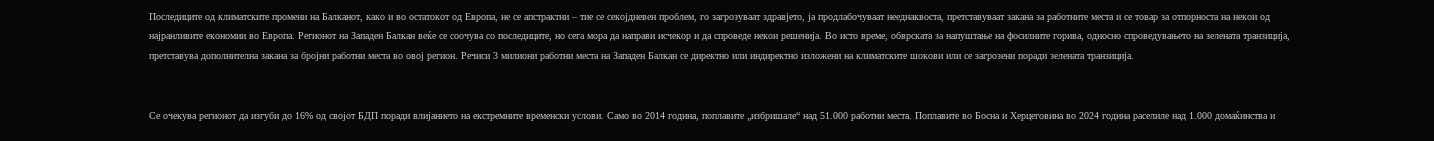Последиците од климатските промени на Балканот, како и во остатокот од Европа, не се апстрактни – тие се секојдневен проблем, го загрозуваат здравјето, ја продлабочуваат нееднаквоста, претставуваат закана за работните места и се товар за отпорноста на некои од најранливите економии во Европа. Регионот на Западен Балкан веќе се соочува со последиците, но сега мора да направи исчекор и да спроведе некои решенија. Во исто време, обврската за напуштање на фосилните горива, односно спроведувањето на зелената транзиција, претставува дополнителна закана за бројни работни места во овој регион. Речиси 3 милиони работни места на Западен Балкан се директно или индиректно изложени на климатските шокови или се загрозени поради зелената транзиција.


Се очекува регионот да изгуби до 16% од својот БДП поради влијанието на екстремните временски услови. Само во 2014 година, поплавите „избришале“ над 51.000 работни места. Поплавите во Босна и Херцеговина во 2024 година раселиле над 1.000 домаќинства и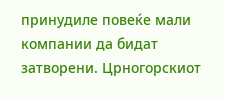принудиле повеќе мали компании да бидат затворени. Црногорскиот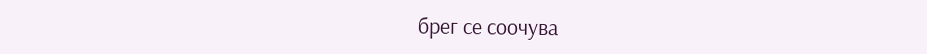брег се соочува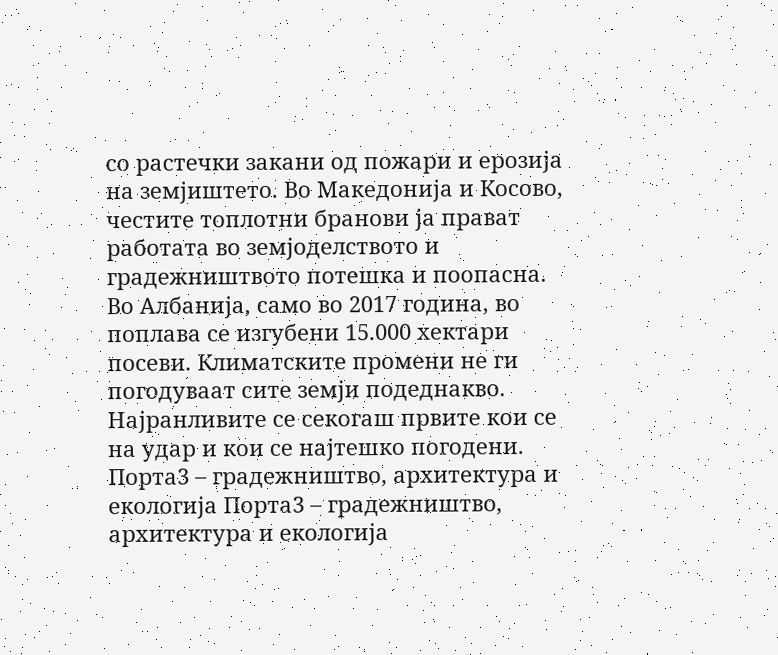со растечки закани од пожари и ерозија на земјиштето. Во Македонија и Косово, честите топлотни бранови ја прават работата во земјоделството и градежништвото потешка и поопасна. Во Албанија, само во 2017 година, во поплава се изгубени 15.000 хектари посеви. Климатските промени не ги погодуваат сите земји подеднакво. Најранливите се секогаш првите кои се на удар и кои се најтешко погодени.
Порта3 – градежништво, архитектура и екологија Порта3 – градежништво, архитектура и екологија